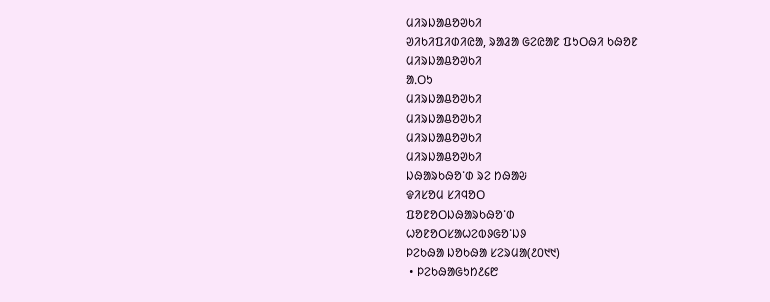ᱢᱤᱨᱡᱟᱪᱚᱣᱠᱤ
ᱣᱤᱠᱤᱯᱤᱰᱤᱭᱟ, ᱨᱟᱲᱟ ᱜᱮᱭᱟᱱ ᱯᱩᱛᱷᱤ ᱠᱷᱚᱱ
ᱢᱤᱨᱡᱟᱪᱚᱣᱠᱤ
ᱟᱹᱛᱩ
ᱢᱤᱨᱡᱟᱪᱚᱣᱠᱤ
ᱢᱤᱨᱡᱟᱪᱚᱣᱠᱤ
ᱢᱤᱨᱡᱟᱪᱚᱣᱠᱤ
ᱢᱤᱨᱡᱟᱪᱚᱣᱠᱤ
ᱡᱷᱟᱨᱠᱷᱚᱸᱰ ᱨᱮ ᱴᱷᱟᱶ
ᱫᱤᱥᱚᱢ ᱥᱤᱧᱚᱛ
ᱯᱚᱱᱚᱛᱡᱷᱟᱨᱠᱷᱚᱸᱰ
ᱦᱚᱱᱚᱛᱥᱟᱦᱮᱵᱽᱜᱚᱸᱡᱽ
ᱞᱮᱠᱷᱟ ᱡᱚᱠᱷᱟ ᱥᱮᱨᱢᱟ(᱒᱐᱑᱑)
 • ᱞᱮᱠᱷᱟᱜᱩᱴ᱒᱔᱘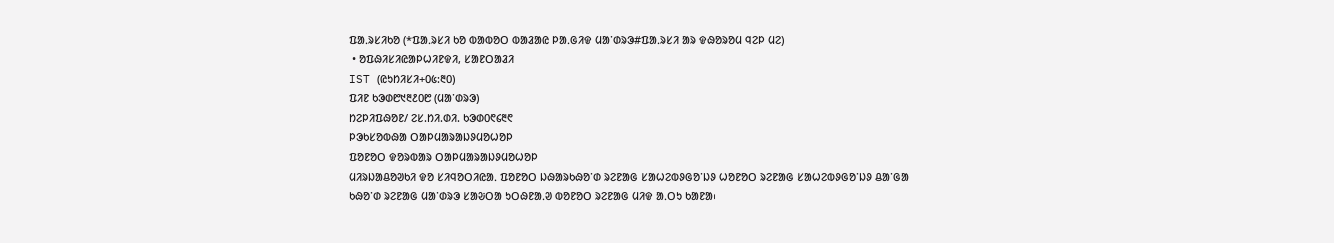ᱯᱟᱹᱨᱥᱤᱠᱚ (*ᱯᱟᱹᱨᱥᱤ ᱠᱚ ᱵᱟᱵᱚᱛ ᱵᱟᱲᱟᱭ ᱞᱟᱹᱜᱤᱫ ᱢᱟᱸᱰᱨᱳ#ᱯᱟᱹᱨᱥᱤ ᱟᱨ ᱫᱷᱚᱨᱚᱢ ᱧᱮᱞ ᱢᱮ)
 • ᱚᱯᱷᱤᱥᱤᱭᱟᱞᱦᱤᱱᱫᱤ, ᱥᱟᱱᱛᱟᱲᱤ
IST (ᱭᱩᱴᱤᱥᱤ+᱐᱕:᱓᱐)
ᱯᱤᱱ ᱠᱳᱰ᱘᱑᱓᱒᱐᱘ (ᱢᱟᱸᱰᱨᱳ)
ᱴᱮᱞᱤᱯᱷᱚᱱ/ ᱮᱥ.ᱴᱤ.ᱰᱤ. ᱠᱳᱰ᱐᱖᱔᱓᱖
ᱞᱳᱠᱥᱚᱵᱷᱟ ᱛᱟᱞᱢᱟᱨᱟᱡᱽᱢᱚᱦᱚᱞ
ᱯᱚᱱᱚᱛ ᱫᱚᱨᱵᱟᱨ ᱛᱟᱞᱢᱟᱨᱟᱡᱽᱢᱚᱦᱚᱞ
ᱢᱤᱨᱡᱟᱪᱚᱣᱠᱤ ᱫᱚ ᱥᱤᱧᱚᱛᱤᱭᱟᱹ ᱯᱚᱱᱚᱛ ᱡᱷᱟᱨᱠᱷᱚᱸᱰ ᱨᱮᱱᱟᱜ ᱥᱟᱦᱮᱵᱽᱜᱚᱸᱡᱽ ᱦᱚᱱᱚᱛ ᱨᱮᱱᱟᱜ ᱥᱟᱦᱮᱵᱽᱜᱚᱸᱡᱽ ᱪᱟᱸᱜᱟ ᱠᱷᱚᱸᱰ ᱨᱮᱱᱟᱜ ᱢᱟᱸᱰᱨᱳ ᱥᱟᱶᱛᱟ ᱩᱛᱷᱱᱟᱹᱣ ᱵᱚᱱᱚᱛ ᱨᱮᱱᱟᱜ ᱢᱤᱫ ᱟᱹᱛᱩ ᱠᱟᱱᱟ᱾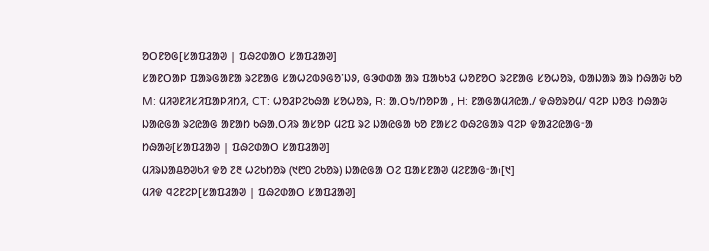ᱚᱛᱱᱚᱜ[ᱥᱟᱯᱲᱟᱣ | ᱯᱷᱮᱰᱟᱛ ᱥᱟᱯᱲᱟᱣ]
ᱥᱟᱱᱛᱟᱞ ᱯᱟᱨᱜᱟᱱᱟ ᱨᱮᱱᱟᱜ ᱥᱟᱦᱮᱵᱽᱜᱚᱸᱡᱽ, ᱜᱳᱰᱰᱟ ᱟᱨ ᱯᱟᱠᱩᱲ ᱦᱚᱱᱚᱛ ᱨᱮᱱᱟᱜ ᱥᱚᱦᱚᱨ, ᱵᱟᱡᱟᱨ ᱟᱨ ᱴᱷᱟᱶ ᱠᱚ
M: ᱢᱤᱣᱱᱤᱥᱤᱯᱟᱞᱤᱴᱤ, CT: ᱦᱚᱲᱞᱮᱠᱷᱟ ᱥᱚᱦᱚᱨ, R: ᱟᱹᱛᱩ/ᱴᱚᱞᱟ , H: ᱱᱟᱜᱟᱢᱤᱭᱟᱹ/ ᱫᱷᱚᱨᱚᱢ/ ᱧᱮᱞ ᱡᱚᱝ ᱴᱷᱟᱶ
ᱡᱟᱭᱜᱟ ᱨᱮᱭᱟᱜ ᱟᱱᱟᱴ ᱠᱷᱟᱹᱛᱤᱨ ᱟᱥᱚᱞ ᱢᱮᱯ ᱨᱮ ᱡᱟᱭᱜᱟ ᱠᱚ ᱱᱟᱥᱮ ᱵᱷᱮᱜᱟᱨ ᱧᱮᱞ ᱫᱟᱲᱮᱭᱟᱜᱼᱟ
ᱴᱷᱟᱶ[ᱥᱟᱯᱲᱟᱣ | ᱯᱷᱮᱰᱟᱛ ᱥᱟᱯᱲᱟᱣ]
ᱢᱤᱨᱡᱟᱪᱚᱣᱠᱤ ᱫᱚ ᱗᱓ ᱦᱮᱠᱴᱚᱨ (᱑᱘᱐ ᱮᱠᱚᱨ) ᱡᱟᱭᱜᱟ ᱛᱮ ᱯᱟᱥᱱᱟᱣ ᱢᱮᱱᱟᱜᱼᱟ᱾[᱑]
ᱢᱤᱫ ᱧᱮᱱᱮᱞ[ᱥᱟᱯᱲᱟᱣ | ᱯᱷᱮᱰᱟᱛ ᱥᱟᱯᱲᱟᱣ]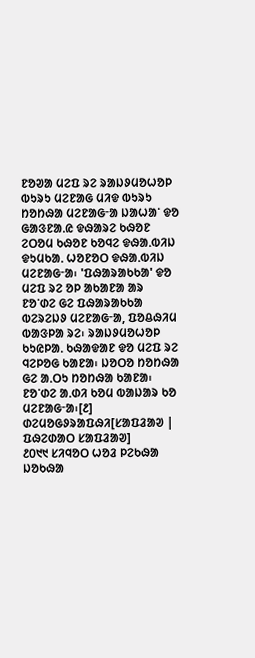ᱱᱚᱣᱟ ᱢᱮᱯ ᱨᱮ ᱨᱟᱡᱽᱢᱚᱦᱚᱞ ᱵᱩᱨᱩ ᱢᱮᱱᱟᱜ ᱢᱤᱫ ᱵᱩᱨᱩ ᱴᱚᱴᱷᱟ ᱢᱮᱱᱟᱜᱼᱟ ᱡᱟᱦᱟᱸ ᱫᱚ ᱜᱟᱝᱱᱟᱹᱭ ᱫᱷᱟᱨᱮ ᱠᱷᱚᱱ ᱮᱛᱚᱢ ᱠᱷᱚᱱ ᱠᱚᱧᱮ ᱫᱷᱟᱹᱵᱤᱡ ᱫᱩᱢᱠᱟᱹ ᱦᱚᱱᱚᱛ ᱫᱷᱟᱹᱵᱤᱡ ᱢᱮᱱᱟᱜᱼᱟ᱾ 'ᱯᱷᱟᱨᱟᱠᱠᱟ' ᱫᱚ ᱢᱮᱯ ᱨᱮ ᱚᱞ ᱟᱠᱟᱱᱟ ᱟᱨ ᱱᱚᱸᱰᱮ ᱜᱮ ᱯᱷᱟᱨᱟᱠᱠᱟ ᱵᱮᱨᱮᱡᱽ ᱢᱮᱱᱟᱜᱼᱟ, ᱯᱚᱪᱷᱤᱢ ᱵᱟᱝᱞᱟ ᱨᱮ᱾ ᱨᱟᱡᱽᱢᱚᱦᱚᱞ ᱠᱩᱭᱞᱟᱹ ᱠᱷᱟᱫᱟᱱ ᱫᱚ ᱢᱮᱯ ᱨᱮ ᱧᱮᱞᱚᱜ ᱠᱟᱱᱟ᱾ ᱡᱚᱛᱚ ᱴᱚᱴᱷᱟ ᱜᱮ ᱟᱹᱛᱩ ᱴᱚᱴᱷᱟ ᱠᱟᱱᱟ᱾ ᱱᱚᱸᱰᱮ ᱟᱹᱰᱤ ᱠᱚᱢ ᱵᱟᱡᱟᱨ ᱠᱚ ᱢᱮᱱᱟᱜᱼᱟ᱾[᱒]
ᱰᱮᱢᱚᱜᱽᱨᱟᱯᱷᱤ[ᱥᱟᱯᱲᱟᱣ | ᱯᱷᱮᱰᱟᱛ ᱥᱟᱯᱲᱟᱣ]
᱒᱐᱑᱑ ᱥᱤᱧᱚᱛ ᱦᱚᱲ ᱞᱮᱠᱷᱟ ᱡᱚᱠᱷᱟ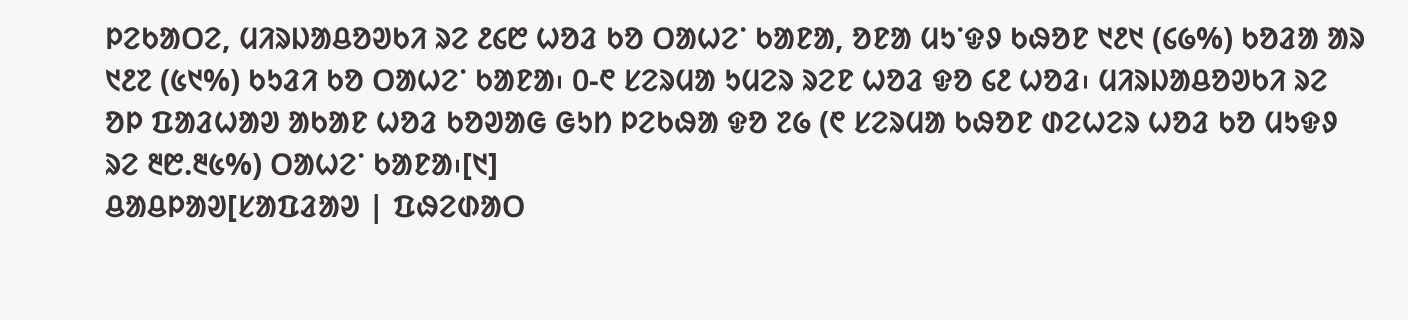ᱞᱮᱠᱟᱛᱮ, ᱢᱤᱨᱡᱟᱪᱚᱣᱠᱤ ᱨᱮ ᱒᱔᱘ ᱦᱚᱲ ᱠᱚ ᱛᱟᱦᱮᱸ ᱠᱟᱱᱟ, ᱚᱱᱟ ᱢᱩᱸᱫᱽ ᱠᱷᱚᱱ ᱑᱒᱑ (᱔᱙%) ᱠᱚᱲᱟ ᱟᱨ ᱑᱒᱗ (᱕᱑%) ᱠᱩᱲᱤ ᱠᱚ ᱛᱟᱦᱮᱸ ᱠᱟᱱᱟ᱾ ᱐-᱖ ᱥᱮᱨᱢᱟ ᱩᱢᱮᱨ ᱨᱮᱱ ᱦᱚᱲ ᱫᱚ ᱔᱒ ᱦᱚᱲ᱾ ᱢᱤᱨᱡᱟᱪᱚᱣᱠᱤ ᱨᱮ ᱚᱞ ᱯᱟᱲᱦᱟᱣ ᱟᱠᱟᱱ ᱦᱚᱲ ᱠᱚᱣᱟᱜ ᱜᱩᱴ ᱞᱮᱠᱷᱟ ᱫᱚ ᱗᱙ (᱖ ᱥᱮᱨᱢᱟ ᱠᱷᱚᱱ ᱰᱮᱦᱮᱨ ᱦᱚᱲ ᱠᱚ ᱢᱩᱫᱽ ᱨᱮ ᱓᱘.᱓᱕%) ᱛᱟᱦᱮᱸ ᱠᱟᱱᱟ᱾[᱑]
ᱪᱟᱪᱞᱟᱣ[ᱥᱟᱯᱲᱟᱣ | ᱯᱷᱮᱰᱟᱛ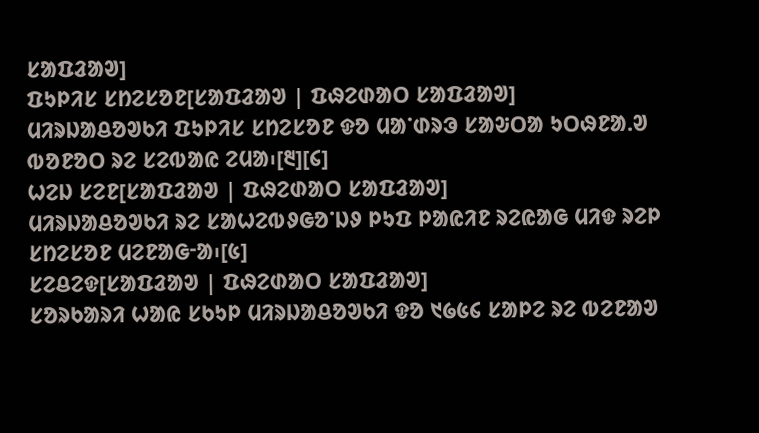ᱥᱟᱯᱲᱟᱣ]
ᱯᱩᱞᱤᱥ ᱥᱴᱮᱥᱚᱱ[ᱥᱟᱯᱲᱟᱣ | ᱯᱷᱮᱰᱟᱛ ᱥᱟᱯᱲᱟᱣ]
ᱢᱤᱨᱡᱟᱪᱚᱣᱠᱤ ᱯᱩᱞᱤᱥ ᱥᱴᱮᱥᱚᱱ ᱫᱚ ᱢᱟᱸᱰᱨᱳ ᱥᱟᱶᱛᱟ ᱩᱛᱷᱱᱟᱹᱣ ᱵᱚᱱᱚᱛ ᱨᱮ ᱥᱮᱵᱟᱭ ᱮᱢᱟ᱾[᱓][᱔]
ᱦᱮᱡ ᱥᱮᱱ[ᱥᱟᱯᱲᱟᱣ | ᱯᱷᱮᱰᱟᱛ ᱥᱟᱯᱲᱟᱣ]
ᱢᱤᱨᱡᱟᱪᱚᱣᱠᱤ ᱨᱮ ᱥᱟᱦᱮᱵᱽᱜᱚᱸᱡᱽ ᱞᱩᱯ ᱞᱟᱭᱤᱱ ᱨᱮᱭᱟᱜ ᱢᱤᱫ ᱨᱮᱞ ᱥᱴᱮᱥᱚᱱ ᱢᱮᱱᱟᱜᱼᱟ᱾[᱕]
ᱥᱮᱪᱮᱫ[ᱥᱟᱯᱲᱟᱣ | ᱯᱷᱮᱰᱟᱛ ᱥᱟᱯᱲᱟᱣ]
ᱥᱚᱨᱠᱟᱨᱤ ᱦᱟᱭ ᱥᱠᱩᱞ ᱢᱤᱨᱡᱟᱪᱚᱣᱠᱤ ᱫᱚ ᱑᱙᱕᱔ ᱥᱟᱞᱮ ᱨᱮ ᱵᱮᱱᱟᱣ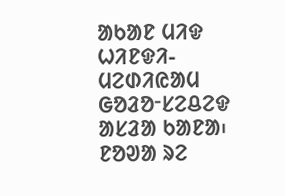ᱟᱠᱟᱱ ᱢᱤᱫ ᱦᱤᱱᱫᱤ-ᱢᱮᱰᱤᱭᱟᱢ ᱜᱚᱲᱚᱼᱥᱮᱪᱮᱫ ᱟᱥᱲᱟ ᱠᱟᱱᱟ᱾ ᱱᱚᱣᱟ ᱨᱮ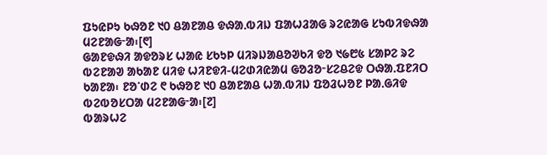ᱯᱩᱭᱞᱩ ᱠᱷᱚᱱ ᱑᱐ ᱪᱟᱱᱟᱪ ᱫᱷᱟᱹᱵᱤᱡ ᱯᱟᱦᱲᱟᱜ ᱨᱮᱭᱟᱜ ᱥᱩᱵᱤᱫᱷᱟ ᱢᱮᱱᱟᱜᱼᱟ᱾[᱖]
ᱜᱟᱱᱫᱷᱤ ᱟᱫᱚᱨᱥ ᱦᱟᱭ ᱥᱠᱩᱞ ᱢᱤᱨᱡᱟᱪᱚᱣᱠᱤ ᱫᱚ ᱑᱙᱘᱕ ᱥᱟᱞᱮ ᱨᱮ ᱵᱮᱱᱟᱣ ᱟᱠᱟᱱ ᱢᱤᱫ ᱦᱤᱱᱫᱤ-ᱢᱮᱰᱤᱭᱟᱢ ᱜᱚᱲᱚᱼᱥᱮᱪᱮᱫ ᱛᱷᱟᱹᱯᱱᱤᱛ ᱠᱟᱱᱟ᱾ ᱱᱚᱸᱰᱮ ᱖ ᱠᱷᱚᱱ ᱑᱐ ᱪᱟᱱᱟᱪ ᱦᱟᱹᱵᱤᱡ ᱯᱚᱲᱦᱚᱱ ᱞᱟᱹᱜᱤᱫ ᱵᱮᱵᱚᱥᱛᱟ ᱢᱮᱱᱟᱜᱼᱟ᱾[᱗]
ᱵᱟᱨᱦᱮ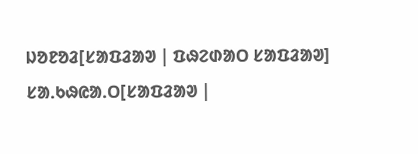ᱡᱚᱱᱚᱲ[ᱥᱟᱯᱲᱟᱣ | ᱯᱷᱮᱰᱟᱛ ᱥᱟᱯᱲᱟᱣ]
ᱥᱟᱹᱠᱷᱭᱟᱹᱛ[ᱥᱟᱯᱲᱟᱣ |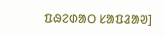ᱯᱷᱮᱰᱟᱛ ᱥᱟᱯᱲᱟᱣ]